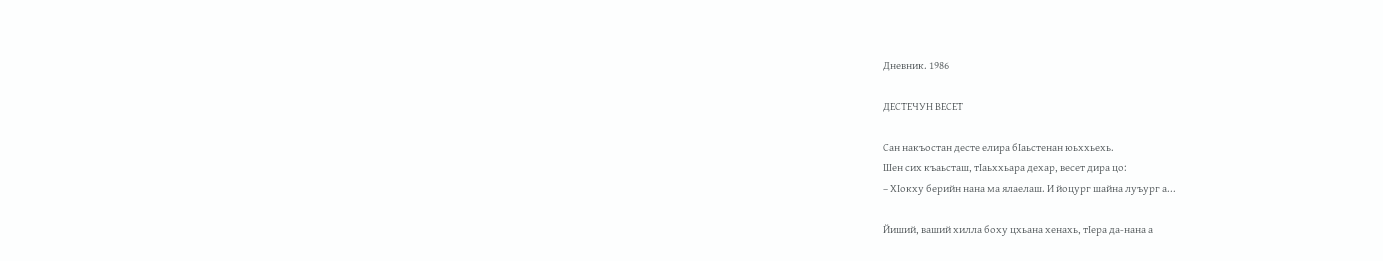Дневник. 1986

ДЕСТЕЧУН ВЕСЕТ

Сан накъостан десте елира бIаьстенан юьххьехь.
Шен сих къаьсташ, тIаьххьара дехар, весет дира цо:
– ХIокху берийн нана ма ялаелаш. И йоцург шайна луъург а...

Йиший, ваший хилла боху цхьана хенахь, тIера да-нана а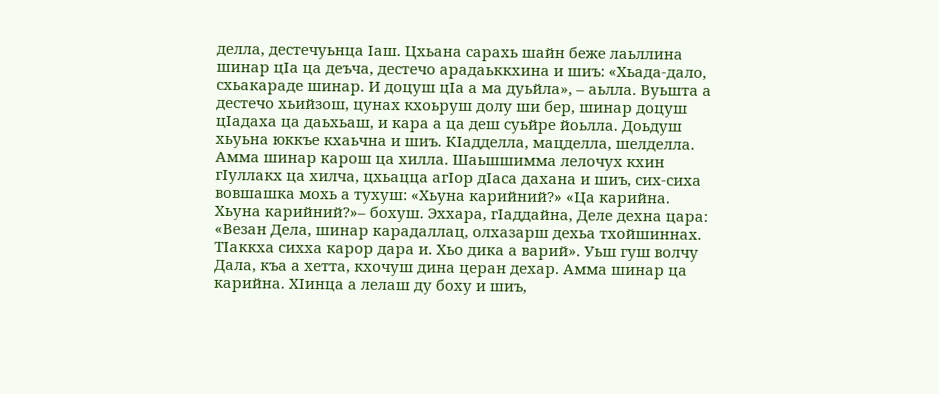делла, дестечуьнца Iаш. Цхьана сарахь шайн беже лаьллина шинар цIа ца деъча, дестечо арадаьккхина и шиъ: «Хьада-дало, схьакараде шинар. И доцуш цIа а ма дуьйла», – аьлла. Вуьшта а дестечо хьийзош, цунах кхоьруш долу ши бер, шинар доцуш цIадаха ца даьхьаш, и кара а ца деш суьйре йоьлла. Доьдуш хьуьна юккъе кхаьчна и шиъ. КIадделла, мацделла, шелделла. Амма шинар карош ца хилла. Шаьшшимма лелочух кхин гIуллакх ца хилча, цхьацца агIор дIаса дахана и шиъ, сих-сиха вовшашка мохь а тухуш: «Хьуна карийний?» «Ца карийна. Хьуна карийний?»– бохуш. Эххара, гIаддайна, Деле дехна цара: «Везан Дела, шинар карадаллац, олхазарш дехьа тхойшиннах. ТIаккха сихха карор дара и. Хьо дика а варий». Уьш гуш волчу Дала, къа а хетта, кхочуш дина церан дехар. Амма шинар ца карийна. ХIинца а лелаш ду боху и шиъ,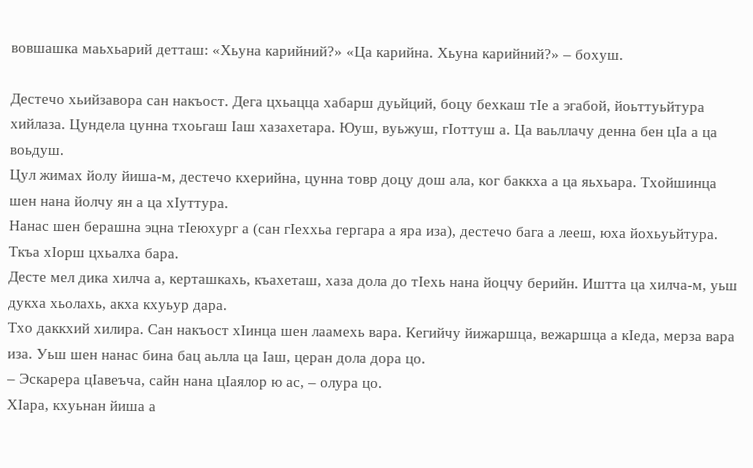вовшашка маьхьарий детташ: «Хьуна карийний?» «Ца карийна. Хьуна карийний?» – бохуш.

Дестечо хьийзавора сан накъост. Дега цхьацца хабарш дуьйций, боцу бехкаш тIе а эгабой, йоьттуьйтура хийлаза. Цундела цунна тхоьгаш Iаш хазахетара. Юуш, вуьжуш, гIоттуш а. Ца ваьллачу денна бен цIа а ца воьдуш.
Цул жимах йолу йиша-м, дестечо кхерийна, цунна товр доцу дош ала, ког баккха а ца яьхьара. Тхойшинца шен нана йолчу ян а ца хIуттура.
Нанас шен берашна эцна тIеюхург а (сан гIеххьа гергара а яра иза), дестечо бага а лееш, юха йохьуьйтура. Ткъа хIорш цхьалха бара.
Десте мел дика хилча а, керташкахь, къахеташ, хаза дола до тIехь нана йоцчу берийн. Иштта ца хилча-м, уьш дукха хьолахь, акха кхуьур дара.
Тхо даккхий хилира. Сан накъост хIинца шен лаамехь вара. Кегийчу йижаршца, вежаршца а кIеда, мерза вара иза. Уьш шен нанас бина бац аьлла ца Iаш, церан дола дора цо.
– Эскарера цIавеъча, сайн нана цIаялор ю ас, – олура цо.
ХIара, кхуьнан йиша а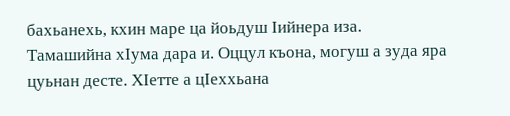бахьанехь, кхин маре ца йоьдуш Iийнера иза.
Тамашийна хIума дара и. Оццул къона, могуш а зуда яра цуьнан десте. ХIетте а цIеххьана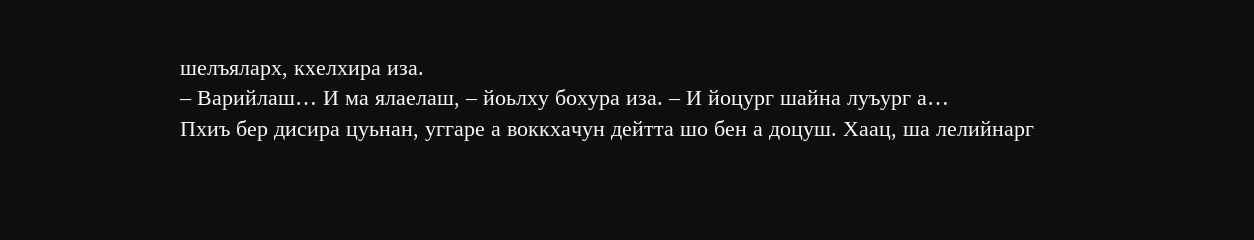шелъяларх, кхелхира иза.
– Варийлаш… И ма ялаелаш, – йоьлху бохура иза. – И йоцург шайна луъург а…
Пхиъ бер дисира цуьнан, уггаре а воккхачун дейтта шо бен а доцуш. Хаац, ша лелийнарг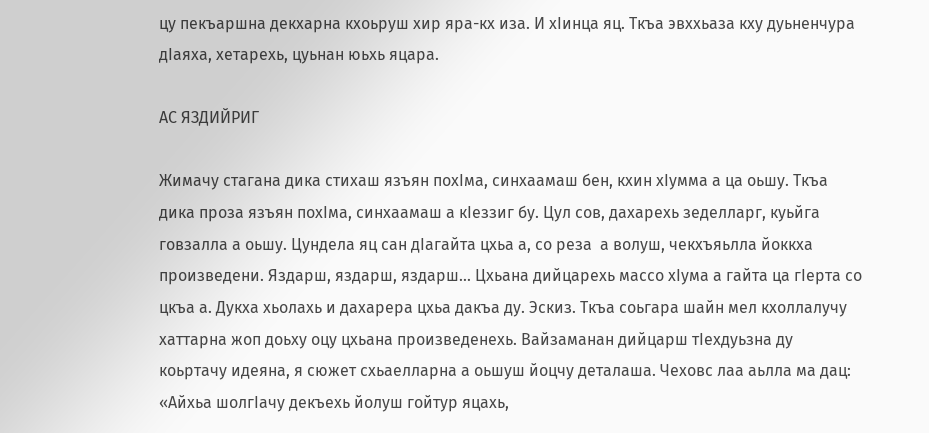цу пекъаршна декхарна кхоьруш хир яра-кх иза. И хIинца яц. Ткъа эвххьаза кху дуьненчура дIаяха, хетарехь, цуьнан юьхь яцара.

АС ЯЗДИЙРИГ

Жимачу стагана дика стихаш язъян похIма, синхаамаш бен, кхин хIумма а ца оьшу. Ткъа дика проза язъян похIма, синхаамаш а кIеззиг бу. Цул сов, дахарехь зеделларг, куьйга говзалла а оьшу. Цундела яц сан дIагайта цхьа а, со реза  а волуш, чекхъяьлла йоккха произведени. Яздарш, яздарш, яздарш... Цхьана дийцарехь массо хIума а гайта ца гIерта со цкъа а. Дукха хьолахь и дахарера цхьа дакъа ду. Эскиз. Ткъа соьгара шайн мел кхоллалучу хаттарна жоп доьху оцу цхьана произведенехь. Вайзаманан дийцарш тIехдуьзна ду коьртачу идеяна, я сюжет схьаелларна а оьшуш йоцчу деталаша. Чеховс лаа аьлла ма дац: «Айхьа шолгIачу декъехь йолуш гойтур яцахь,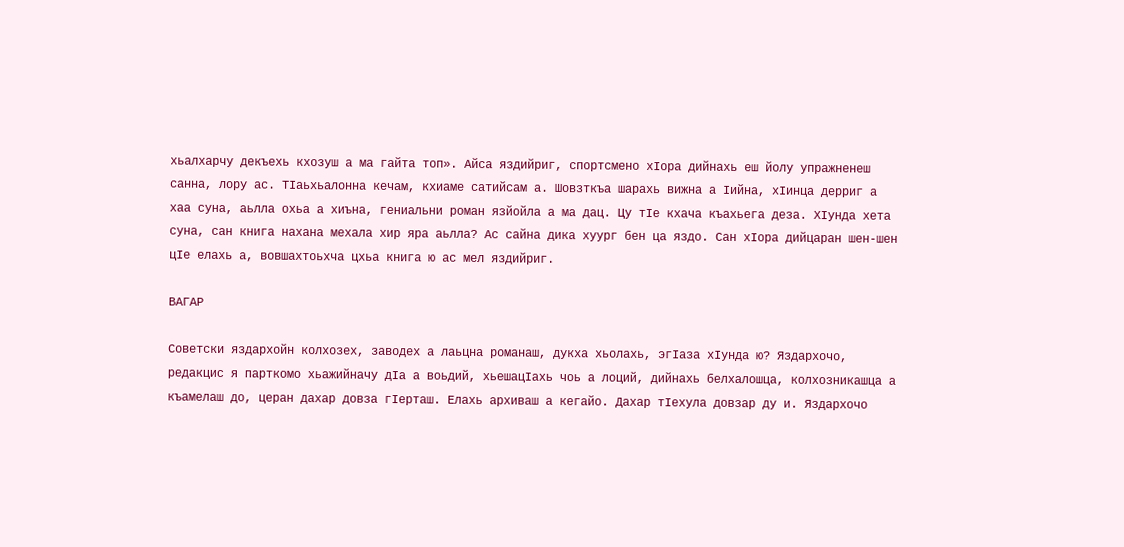хьалхарчу декъехь кхозуш а ма гайта топ». Айса яздийриг, спортсмено хIора дийнахь еш йолу упражненеш санна, лору ас. ТIаьхьалонна кечам, кхиаме сатийсам а. Шовзткъа шарахь вижна а Iийна, хIинца дерриг а хаа суна, аьлла охьа а хиъна, гениальни роман язйойла а ма дац. Цу тIе кхача къахьега деза. ХIунда хета суна, сан книга нахана мехала хир яра аьлла? Ас сайна дика хуург бен ца яздо. Сан хIора дийцаран шен-шен цIе елахь а, вовшахтоьхча цхьа книга ю ас мел яздийриг.

ВАГАР

Советски яздархойн колхозех, заводех а лаьцна романаш, дукха хьолахь, эгIаза хIунда ю? Яздархочо, редакцис я парткомо хьажийначу дIа а воьдий, хьешацIахь чоь а лоций, дийнахь белхалошца, колхозникашца а къамелаш до, церан дахар довза гIерташ. Елахь архиваш а кегайо. Дахар тIехула довзар ду и. Яздархочо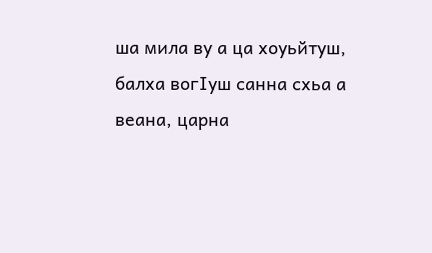ша мила ву а ца хоуьйтуш, балха вогIуш санна схьа а веана, царна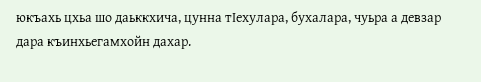юкъахь цхьа шо даьккхича, цунна тIехулара, бухалара, чуьра а девзар дара къинхьегамхойн дахар.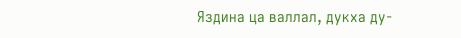Яздина ца валлал, дукха ду-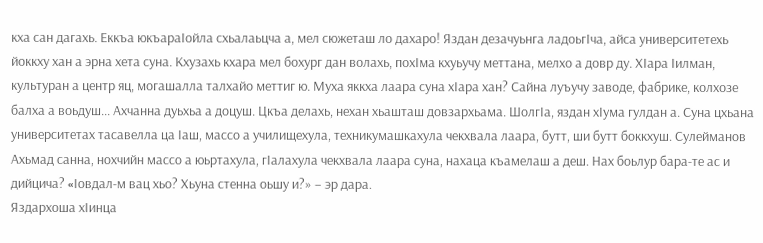кха сан дагахь. Еккъа юкъараIойла схьалаьцча а, мел сюжеташ ло дахаро! Яздан дезачуьнга ладоьгIча, айса университетехь йоккху хан а эрна хета суна. Кхузахь кхара мел бохург дан волахь, похIма кхуьучу меттана, мелхо а довр ду. ХIара Iилман, культуран а центр яц, могашалла талхайо меттиг ю. Муха яккха лаара суна хIара хан? Сайна луъучу заводе, фабрике, колхозе балха а воьдуш... Ахчанна дуьхьа а доцуш. Цкъа делахь, нехан хьашташ довзархьама. ШолгIа, яздан хIума гулдан а. Суна цхьана университетах тасавелла ца Iаш, массо а училищехула, техникумашкахула чекхвала лаара, бутт, ши бутт боккхуш. Сулейманов Ахьмад санна, нохчийн массо а юьртахула, гIалахула чекхвала лаара суна, нахаца къамелаш а деш. Нах боьлур бара-те ас и дийцича? «Iовдал-м вац хьо? Хьуна стенна оьшу и?» – эр дара.
Яздархоша хIинца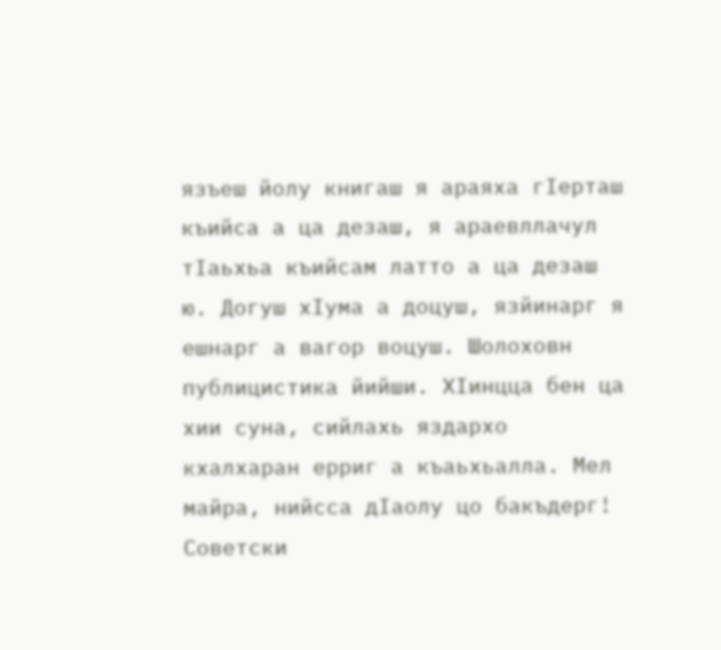язъеш йолу книгаш я араяха гIерташ къийса а ца дезаш, я араевллачул тIаьхьа къийсам латто а ца дезаш ю. Догуш хIума а доцуш, язйинарг я ешнарг а вагор воцуш. Шолоховн публицистика йийши. ХIинцца бен ца хии суна, сийлахь яздархо кхалхаран ерриг а къаьхьалла. Мел майра, нийсса дIаолу цо бакъдерг! Советски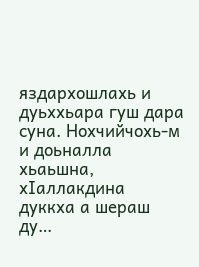яздархошлахь и дуьххьара гуш дара суна. Нохчийчохь-м и доьналла хьаьшна, хIаллакдина дуккха а шераш ду…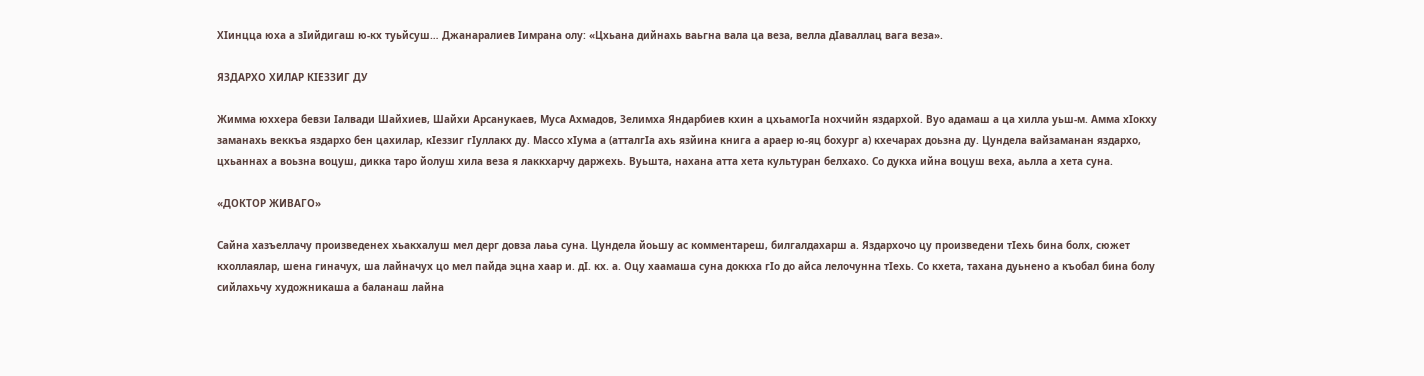ХIинцца юха а зIийдигаш ю-кх туьйсуш… Джанаралиев Iимрана олу: «Цхьана дийнахь ваьгна вала ца веза, велла дIаваллац вага веза».

ЯЗДАРХО ХИЛАР КIЕЗЗИГ ДУ

Жимма юххера бевзи Iалвади Шайхиев, Шайхи Арсанукаев, Муса Ахмадов, Зелимха Яндарбиев кхин а цхьамогIа нохчийн яздархой. Вуо адамаш а ца хилла уьш-м. Амма хIокху заманахь веккъа яздархо бен цахилар, кIеззиг гIуллакх ду. Массо хIума а (атталгIа ахь язйина книга а араер ю-яц бохург а) кхечарах доьзна ду. Цундела вайзаманан яздархо, цхьаннах а воьзна воцуш, дикка таро йолуш хила веза я лаккхарчу даржехь. Вуьшта, нахана атта хета культуран белхахо. Со дукха ийна воцуш веха, аьлла а хета суна.

«ДОКТОР ЖИВАГО»

Сайна хазъеллачу произведенех хьакхалуш мел дерг довза лаьа суна. Цундела йоьшу ас комментареш, билгалдахарш а. Яздархочо цу произведени тIехь бина болх, сюжет кхоллаялар, шена гиначух, ша лайначух цо мел пайда эцна хаар и. дI. кх. а. Оцу хаамаша суна доккха гIо до айса лелочунна тIехь. Со кхета, тахана дуьнено а къобал бина болу сийлахьчу художникаша а баланаш лайна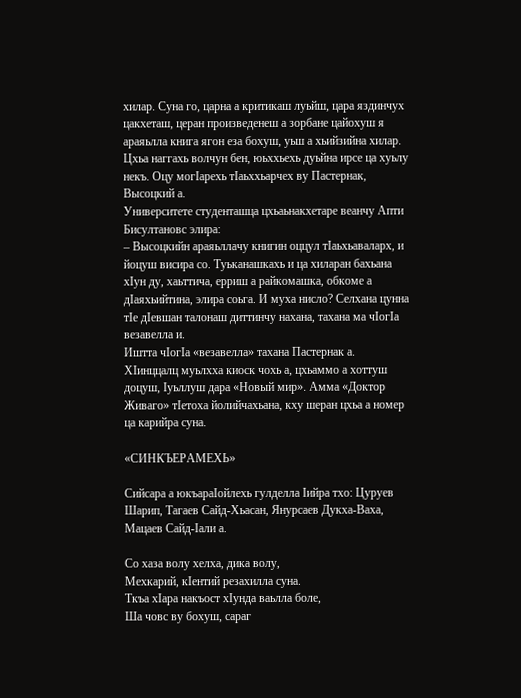хилар. Суна го, царна а критикаш луьйш, цара яздинчух цакхеташ, церан произведенеш а зорбане цайохуш я араяьлла книга ягон еза бохуш, уьш а хьийзийна хилар. Цхьа наггахь волчун бен, юьххьехь дуьйна ирсе ца хуьлу некъ. Оцу могIарехь тIаьххьарчех ву Пастернак, Высоцкий а.
Университете студенташца цхьаьнакхетаре веанчу Апти Бисултановс элира:
– Высоцкийн араяьллачу книгин оццул тIаьхьаваларх, и йоцуш висира со. Туьканашкахь и ца хиларан бахьана хIун ду, хаьттича, ерриш а райкомашка, обкоме а дIаяхьийтина, элира соьга. И муха нисло? Селхана цунна тIе дIевшан талонаш диттинчу нахана, тахана ма чIогIа везавелла и.
Иштта чIогIа «везавелла» тахана Пастернак а.
ХIинццалц муьлхха киоск чохь а, цхьаммо а хоттуш доцуш, Iуьллуш дара «Новый мир». Амма «Доктор Живаго» тIетоха йолийчахьана, кху шеран цхьа а номер ца карийра суна.

«СИНКЪЕРАМЕХЬ»

Сийсара а юкъараIойлехь гулделла Iийра тхо: Цуруев Шарип, Тагаев Сайд-Хьасан, Янурсаев Дукха-Ваха, Мацаев Сайд-Iали а.

Со хаза волу хелха, дика волу,
Мехкарий, кIентий резахилла суна.
Ткъа хIара накъост хIунда ваьлла боле,
Ша човс ву бохуш, сараг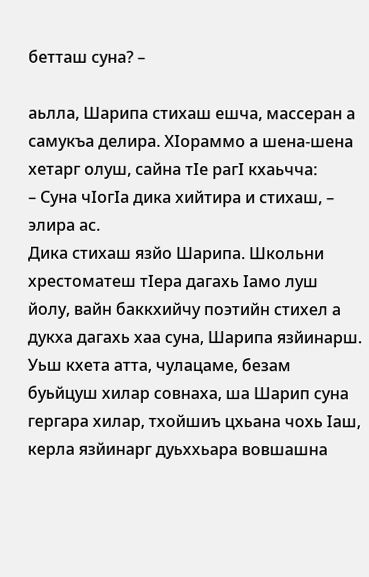бетташ суна? –

аьлла, Шарипа стихаш ешча, массеран а самукъа делира. ХIораммо а шена-шена хетарг олуш, сайна тIе рагI кхаьчча:
– Суна чIогIа дика хийтира и стихаш, – элира ас.
Дика стихаш язйо Шарипа. Школьни хрестоматеш тIера дагахь Iамо луш йолу, вайн баккхийчу поэтийн стихел а дукха дагахь хаа суна, Шарипа язйинарш. Уьш кхета атта, чулацаме, безам буьйцуш хилар совнаха, ша Шарип суна гергара хилар, тхойшиъ цхьана чохь Iаш, керла язйинарг дуьххьара вовшашна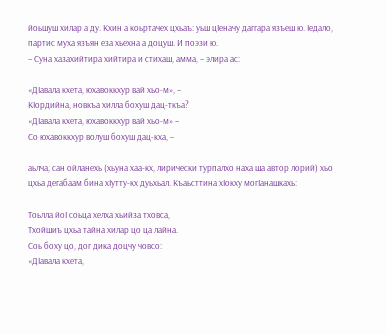йоьшуш хилар а ду. Кхин а коьртачех цхьаъ: уьш цIеначу даггара язъеш ю. Iедало, партис муха язъян еза хьехна а доцуш. И поэзи ю.
– Суна хазахийтира хийтира и стихаш, амма, – элира ас:

«ДIавала кхета, юхавоккхур вай хьо-м», –
КIордийна, новкъа хилла бохуш дац-ткъа?
«ДIавала кхета, юхавоккхур вай хьо-м» –
Со юхавоккхур волуш бохуш дац-кха, –

аьлча, сан ойланехь (хьуна хаа-кх, лирически турпалхо наха ша автор лорий) хьо цхьа дегабаам бина хIутту-кх дуьхьал. Къаьсттина хIокху могIанашкахь:

Тоьлла йоI соьца хелха хьийза тховса,
Тхойшиъ цхьа тайна хилар цо ца лайна.
Соь боху цо, дог дика доцчу човсо:
«ДIавала кхета,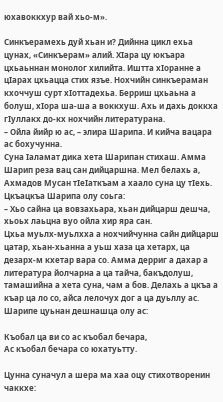юхавоккхур вай хьо-м».

Синкъерамехь дуй хьан и? Дийнна цикл ехьа цунах, «Синкъерам» алий. ХIара цу юкъара цхьаьннан монолог хилийта. Иштта хIоранне а цIарах цхьацца стих язъе. Нохчийн синкъераман кхоччуш сурт хIоттадехьа. Берриш цхьаьна а болуш, хIора ша-ша а воккхуш. Ахь и дахь доккха гIуллакх до-кх нохчийн литературана.
– Ойла йийр ю ас, – элира Шарипа. И кийча вацара ас бохучунна.
Суна Iаламат дика хета Шарипан стихаш. Амма Шарип реза вац сан дийцаршна. Мел белахь а, Ахмадов Мусан тIеIаткъам а хаало суна цу тIехь. Цкъацкъа Шарипа олу соьга:
– Хьо сайна ца вовзахьара, хьан дийцарш дешча, хьоьх лаьцна вуо ойла хир яра сан.
Цхьа муьлх-муьлхха а нохчийчунна сайн дийцарш цатар, хьан-хьанна а уьш хаза ца хетарх, ца дезарх-м кхетар вара со. Амма дерриг а дахар а литература йолчарна а ца тайча, бакъдолуш, тамашийна а хета суна, чам а бов. Делахь а цкъа а къар ца ло со, айса лелочух дог а ца дуьллу ас. Шарипе цуьнан дешнашца олу ас:

Къобал ца ви со ас къобал бечара,
Ас къобал бечара со юхатуьтту.

Цунна суначул а шера ма хаа оцу стихотворенин чаккхе: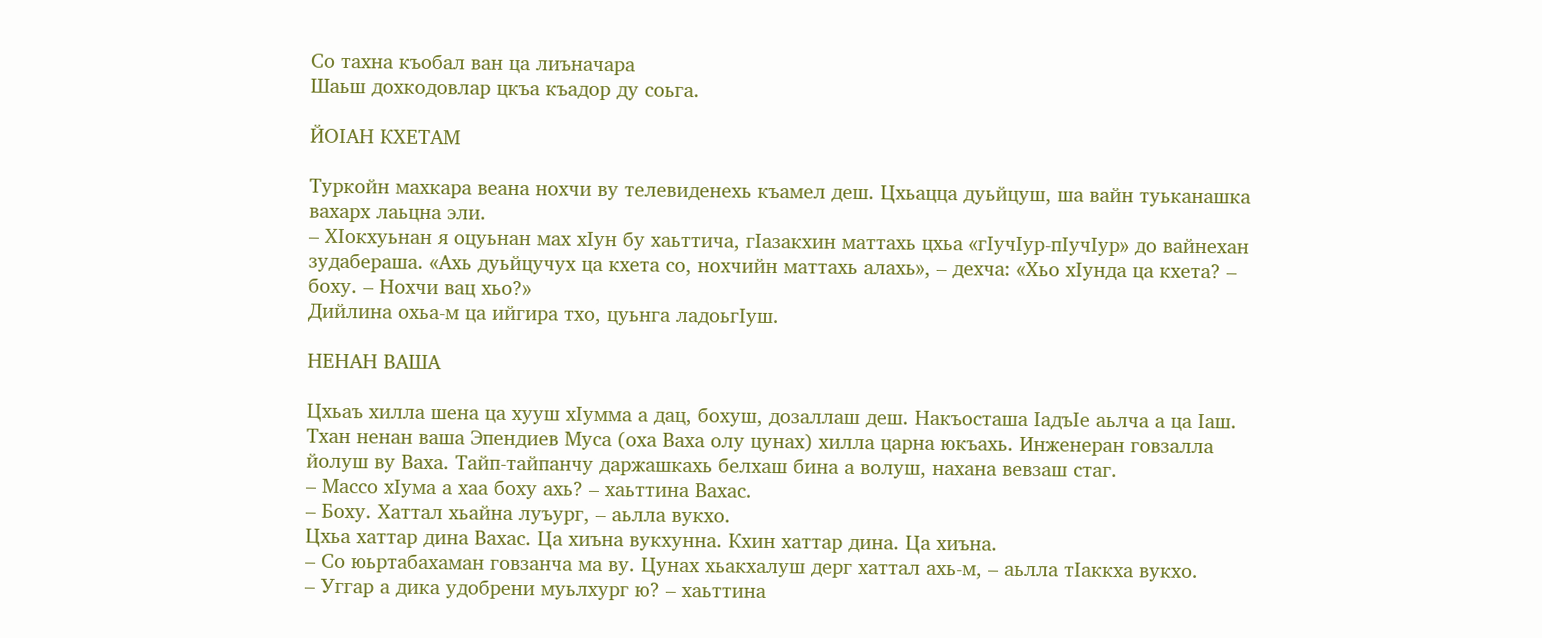Со тахна къобал ван ца лиъначара
Шаьш дохкодовлар цкъа къадор ду соьга.

ЙОIАН КХЕТАМ

Туркойн махкара веана нохчи ву телевиденехь къамел деш. Цхьацца дуьйцуш, ша вайн туьканашка вахарх лаьцна эли.
– ХIокхуьнан я оцуьнан мах хIун бу хаьттича, гIазакхин маттахь цхьа «гIучIур-пIучIур» до вайнехан зудабераша. «Ахь дуьйцучух ца кхета со, нохчийн маттахь алахь», – дехча: «Хьо хIунда ца кхета? – боху. – Нохчи вац хьо?»
Дийлина охьа-м ца ийгира тхо, цуьнга ладоьгIуш.

НЕНАН ВАША

Цхьаъ хилла шена ца хууш хIумма а дац, бохуш, дозаллаш деш. Накъосташа IадъIе аьлча а ца Iаш.
Тхан ненан ваша Эпендиев Муса (оха Ваха олу цунах) хилла царна юкъахь. Инженеран говзалла йолуш ву Ваха. Тайп-тайпанчу даржашкахь белхаш бина а волуш, нахана вевзаш стаг.
– Массо хIума а хаа боху ахь? – хаьттина Вахас.
– Боху. Хаттал хьайна луъург, – аьлла вукхо.
Цхьа хаттар дина Вахас. Ца хиъна вукхунна. Кхин хаттар дина. Ца хиъна.
– Со юьртабахаман говзанча ма ву. Цунах хьакхалуш дерг хаттал ахь-м, – аьлла тIаккха вукхо.
– Уггар а дика удобрени муьлхург ю? – хаьттина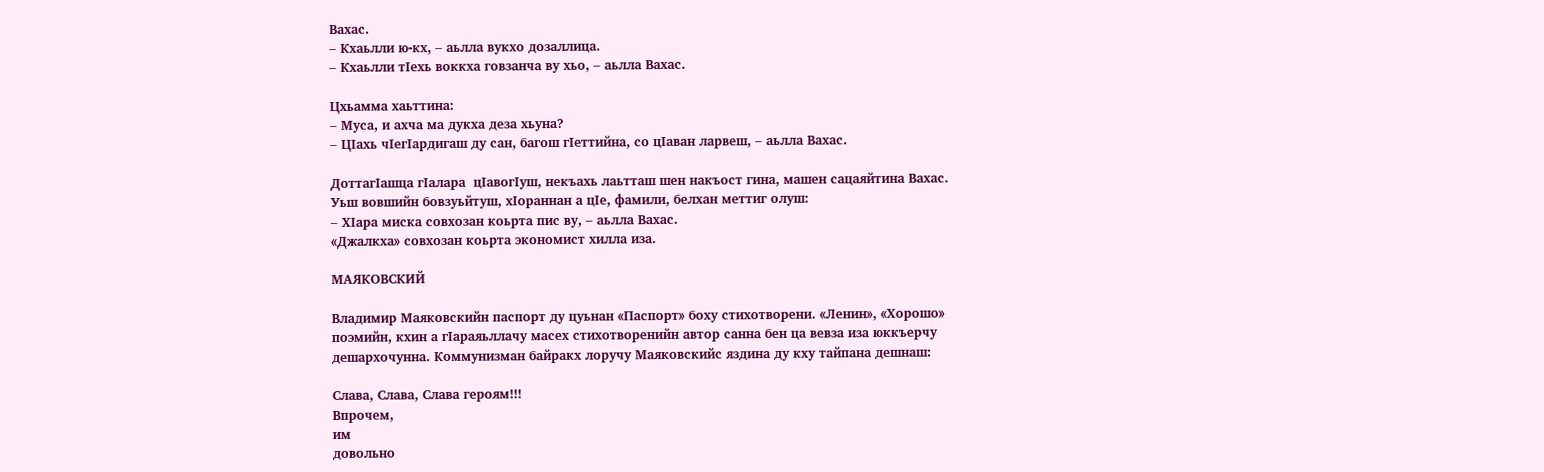Вахас.
– Кхаьлли ю-кх, – аьлла вукхо дозаллица.
– Кхаьлли тIехь воккха говзанча ву хьо, – аьлла Вахас.

Цхьамма хаьттина:
– Муса, и ахча ма дукха деза хьуна?
– ЦIахь чIегIардигаш ду сан, багош гIеттийна, со цIаван ларвеш, – аьлла Вахас.

ДоттагIашца гIалара  цIавогIуш, некъахь лаьтташ шен накъост гина, машен сацаяйтина Вахас. Уьш вовшийн бовзуьйтуш, хIораннан а цIе, фамили, белхан меттиг олуш:
– ХIара миска совхозан коьрта пис ву, – аьлла Вахас.
«Джалкха» совхозан коьрта экономист хилла иза.

МАЯКОВСКИЙ

Владимир Маяковскийн паспорт ду цуьнан «Паспорт» боху стихотворени. «Ленин», «Хорошо» поэмийн, кхин а гIараяьллачу масех стихотворенийн автор санна бен ца вевза иза юккъерчу дешархочунна. Коммунизман байракх лоручу Маяковскийс яздина ду кху тайпана дешнаш:

Слава, Слава, Слава героям!!!
Впрочем,
им
довольно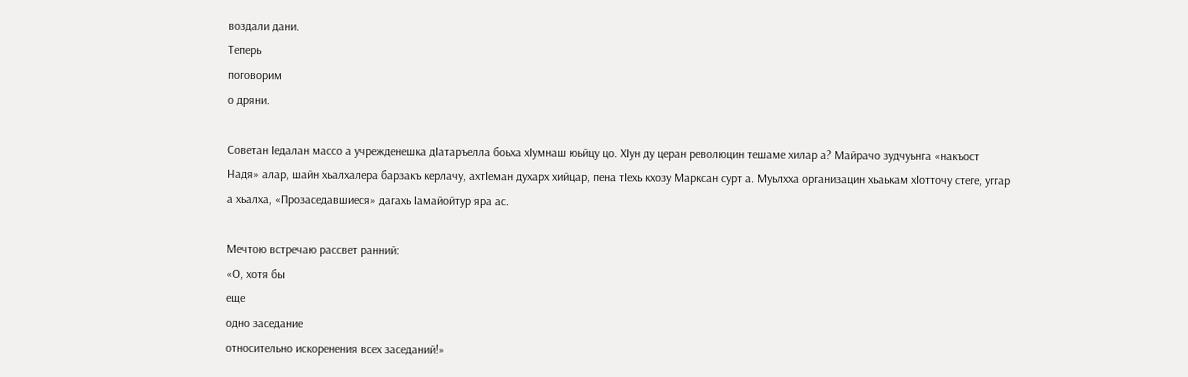воздали дани.
Теперь
поговорим
о дряни.

Советан Iедалан массо а учрежденешка дIатаръелла боьха хIумнаш юьйцу цо. ХIун ду церан революцин тешаме хилар а? Майрачо зудчуьнга «накъост Надя» алар, шайн хьалхалера барзакъ керлачу, ахтIеман духарх хийцар, пена тIехь кхозу Марксан сурт а. Муьлхха организацин хьаькам хIотточу стеге, уггар а хьалха, «Прозаседавшиеся» дагахь Iамайойтур яра ас.

Мечтою встречаю рассвет ранний:
«О, хотя бы
еще
одно заседание
относительно искоренения всех заседаний!»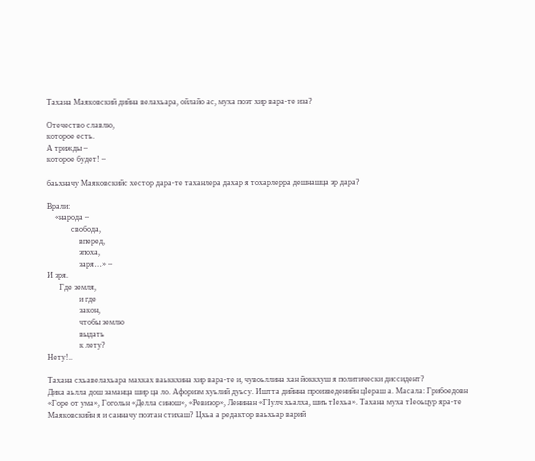Тахана Маяковский дийна велахьара, ойлайо ас, муха поэт хир вара-те иза?

Отечество славлю,
которое есть.
А трижды –
которое будет! –

баьхначу Маяковскийс хестор дара-те таханлера дахар я тохарлерра дешнашца эр дара?

Врали:
    «народа –
            свобода,
                вперед,
                эпоха,
                заря…» –
И зря.
      Где земля,
                и где
                закон,
                чтобы землю
                выдать
                к лету?
Нету!..

Тахана схьавелахьара махках ваьккхина хир вара-те и, чувоьллина хан йоккхуш я политически диссидент?
Дика аьлла дош заманца шир ца ло. Афоризм хуьлий дуьсу. Иштта дийнна произведенийн цIераш а. Масала: Грибоедовн «Горе от ума», Гогольн «Делла синош», «Ревизор», Ленинан «ГIулч хьалха, шиъ тIехьа». Тахана муха тIеоьцур яра-те Маяковскийн я и санначу поэтан стихаш? Цхьа а редактор ваьхьар варий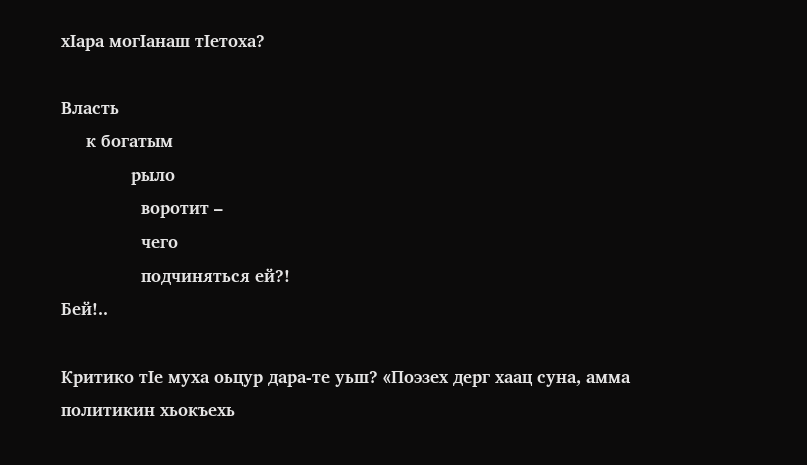хIара могIанаш тIетоха?

Власть
     к богатым
              рыло
                воротит –
                чего
                подчиняться ей?!
Бей!..

Критико тIе муха оьцур дара-те уьш? «Поэзех дерг хаац суна, амма политикин хьокъехь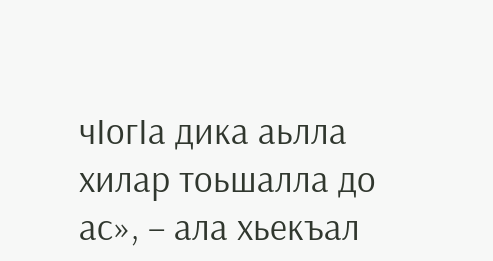чIогIа дика аьлла хилар тоьшалла до ас», – ала хьекъал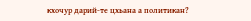кхочур дарий-те цхьана а политикан?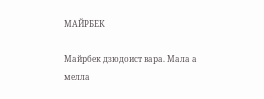МАЙРБЕК

Майрбек дзюдоист вара. Мала а мелла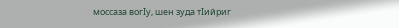моссаза вогIу, шен зуда тIийриг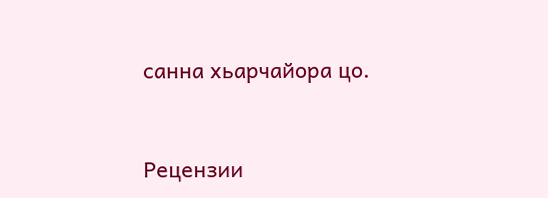санна хьарчайора цо.


Рецензии